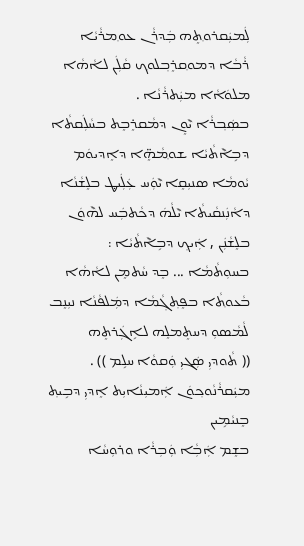ܠܲܡܝܲܩܪܘ݂ܬܸܗ ܒܲܕܪܵܢ ܥܘ݂ܡܪܵܝܵܐ
ܪܵܒܵܐ ܕܡܘ݂ܩܪܸܒ݂ܠܘ݂ܟ ܩܵܠܲܢ ܠܐܵܗܵܐ ܡܠܘܿܐܵܐ ܡܝܲܬܪܵܢܵܐ .
ܒܣܲܒ݂ܪܵܐ ܝ݉ܘܸܢ ܕܡܵܩܪܸܒܸܬ ܒܚܵܠܲܩܬܵܐ ܕܒܹܐ݉ܬܵܝܵܐ ܫܘ݂ܡܵܗܸ̈ܐ ܕܐܸܕܝܘܿܡ ܝܵܘܡܵܐ ܣܢܝܼܩܸܐ ܝ݉ܘܲܚ ܥܲܠܲܝܜ ܒܠܸܫܵܢܵܐ ܕܐܵܢܲܢܩܵܝܬܵܐ ܝ݉ܠܵܗܿ ܕܟܵܬܒܲܚ ܠܗ݉ܘܿܢ ܒܠܸܫܵܢܲܢ , ܐܲܝܟ݂ ܕܒܹܐ݉ܬܵܝܵܐ :
ܒܚܘܼܬܵܡܵܐ ... ܒܸܕ ܚܵܬܡܸܢ ܠܐܵܗܵܐ ܒܵܥܘ݂ܬܵܐ ܒܦܸܬ݂ܓ݂ܵܡܵܐ ܕܡܲܠܦܵܢܵܐ ܢܝܼܢܸܒ ܠܵܡܵܣܘܼ ܕܚܬܸܡܠܸܗ ܠܐܹܓܲܪܬܸܗ
(( ܬܵܘܕܝܼ ܣܲܓܝܼ ܘܲܩܘܵܐ ܚܠܹܡ )) .
ܡܝܲܩܪܵܢܵܘܟ݂ܘܿܢ ܐܲܡܝܼܢܵܐܝܼܬ ܐܸܕܝܼ ܕܒܹܝܬ݂ ܒܸܢܝܵܡܹܝܢ
ܒܫܸܡ ܐܲܒܼܵܐ ܘܲܒܼܪܵܐ ܘܪܘܼܚܵܐ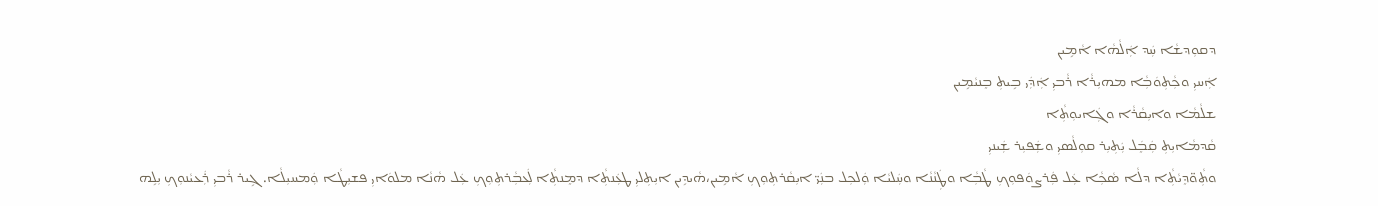ܕܩܘܼܕܫܵܐ ܚܲܕ ܐܲܠܵܗܵܐ ܐܵܡܹܝܢ
ܐܲܚܝܼ ܘܟܼܵܬܼܘܿܒܼܵܐ ܡܗܝܼܪܵܐ ܪܵܒܝܼ ܐܲܕܲܝ ܒܹܝܬܼ ܒܸܢܝܵܡܹܝܢ
ܫܠܵܡܵܐ ܘܐܝܼܩܵܪܵܐ ܘܓܲܐܝܘܼܬܼܵܐ
ܩܵܕܡܵܐܝܼܬܼ ܩܲܒܸܿܠ ܝܲܬܼܝܼܪ ܩܘܼܠܵܣܝܼ ܘܫܲܦܝܼܪ ܫܲܝܢܝܼ
ܘܬܼܵܘ̈ܕܸܝܵܬܼܵܐ ܕܠܵܐ ܣܵܟܼܵܐ ܥܲܠ ܦܲܪܨܘܿܦܘܼܟܼ ܛܵܒܼܵܐ ܘܛܲܢܵܢܵܐ ܘܚܲܠܝܵܐ ܘܲܠܟܼܠ ܒܢܲܝ̈ ܐܝܼܩܵܪܬܼܘܼܟܼ ܐܵܡܹܝܢ،ܗܵܝܕܹܝܢ ܐܝܼܬܼܠܝܼ ܛܥܲܢܬܼܵܐ ܕܡܸܢܬܼܵܐ ܠܲܥܒܼܵܪܬܼܘܼܟܼ ܥܲܠ ܗܵܢܵܐ ܡܠܘܿܐܝܼ ܦܫܝܼܛܵܐ ܘܲܡܚܝܼܠܵܐ. ܓܹܝܪ ܪܵܒܝܼ ܪܲܥܝܵܢܘܼܟܼ ܝܼܠܹܗ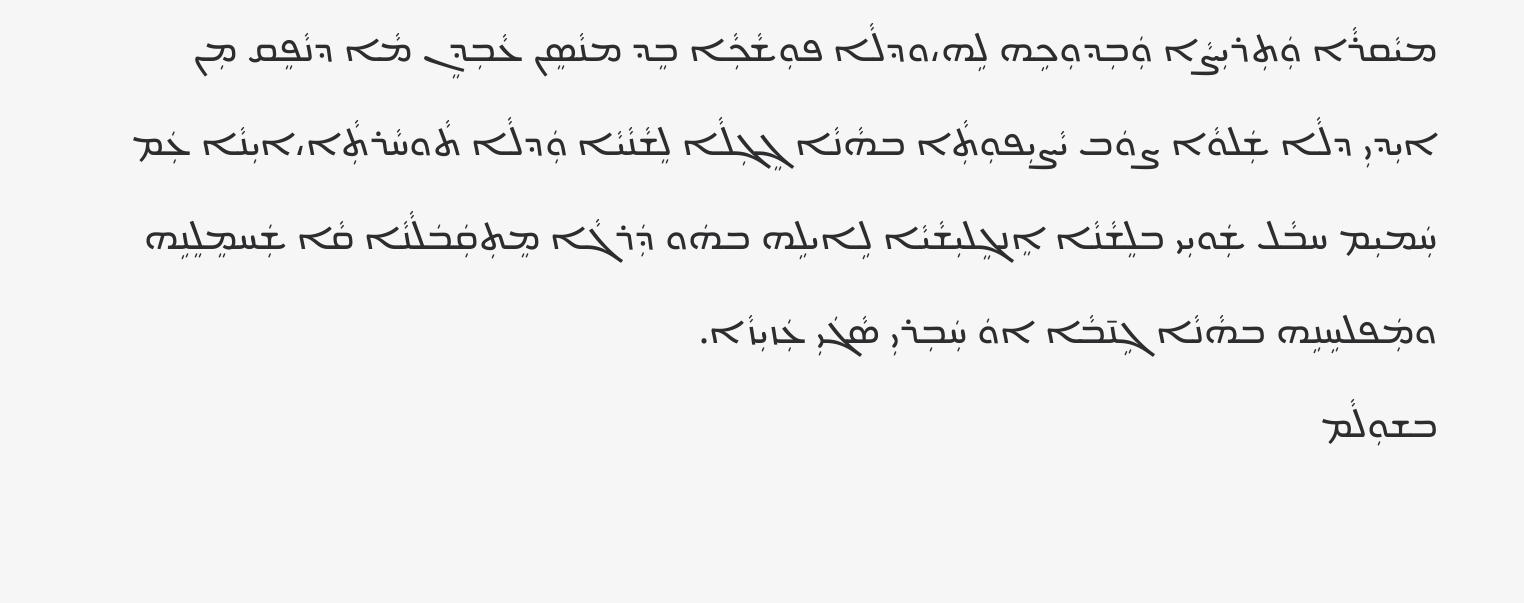ܡܝܵܩܪܵܐ ܘܲܬܼܪܝܼܨܵܐ ܘܲܒܼܕܘܼܟܹܗ ܠܹܗ،ܘܕܠܵܐ ܦܘܼܫܵܟܼܵܐ ܒܸܕ ܡܢܵܣܸܢ ܥܵܒܼܕܸܢ ܡܵܐ ܕܢܵܦܸܩ ܡܼܢ ܐܝܼܕܝܼ ܕܠܵܐ ܫܲܠܘܵܐ ܨܘܿܒ ܝܵܨܝܼܦܘܼܬܼܵܐ ܒܗܵܢܵܐ ܓܸܓܼܠܵܐ ܠܸܫܵܢܵܝܵܐ ܘܲܕܠܵܐ ܬܵܘܚܵܪܬܼܵܐ،ܐܝܼܢܵܐ ܥܲܡ ܚܲܡܝܼܡ ܚܒܵܠ ܫܲܘܝܼܝ ܒܠܸܫܵܢܵܐ ܐܸܢܓܸܠܝܼܫܵܝܵܐ ܠܹܐܝܠܹܗ ܒܗܿܘ ܕܲܪܓܵܐ ܡܸܬܼܩܲܒܿܠܵܢܵܐ ܩܵܐ ܫܲܚܡܸܠܸܢܹܗ ܘܡܲܦܠܚܹܢܹܗ ܒܗܵܢܵܐ ܓܹܢ̄ܒܵܐ ܐܘܿ ܚܲܒܼܪܝܼ ܣܵܓܿܝܼ ܥܲܙܝܼܙܵܐ.
ܒܫܘܼܠܵܡ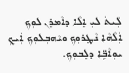ܠܲܝܬܿ ܠܝܼ ܐܸܠܵܐ ܕܐܵܡܪܸܢ ܠܘܼܟܼ ܐܲܠܵܗܵܐ ܢܵܛܸܪܘܼܟܼ ܘܝܵܗܒܼܠܘܼܟܼ ܐܲܝܟܼ ܝܘܼܐܵܒܹ̈ܐ ܕܠܸܒܘܼܟܼ.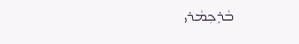ܒܵܪܸܟܼܡܵܪܝ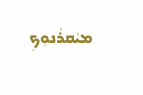ܡܝܵܩܪܵܢܘܼܟܼ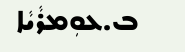ܒ.ܥܘܼܡܪܵܝܵܐ